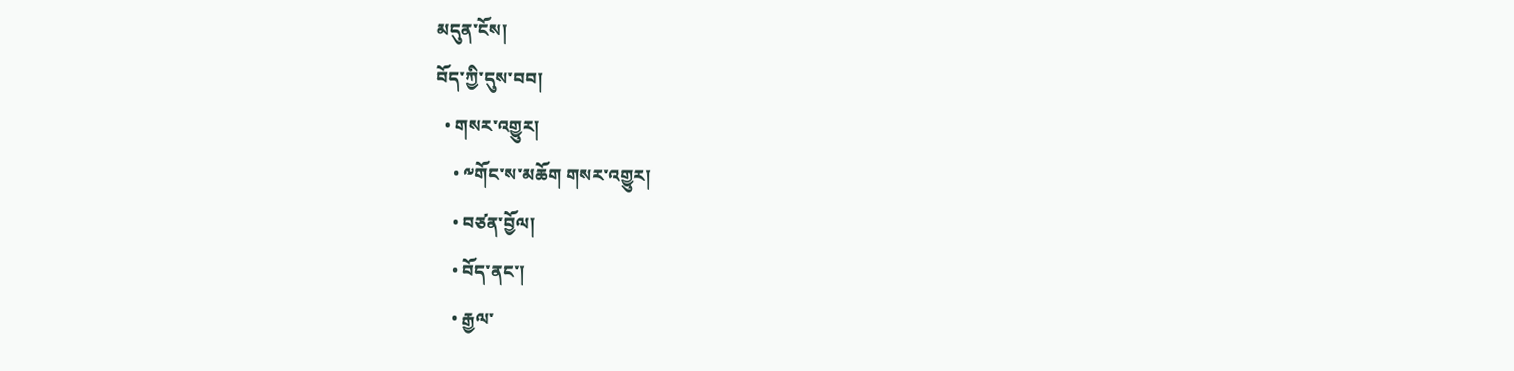མདུན་ངོས།
བོད་ཀྱི་དུས་བབ།
  • གསར་འགྱུར།
    • ༸གོང་ས་མཆོག གསར་འགྱུར།
    • བཙན་བྱོལ།
    • བོད་ནང་།
    • རྒྱལ་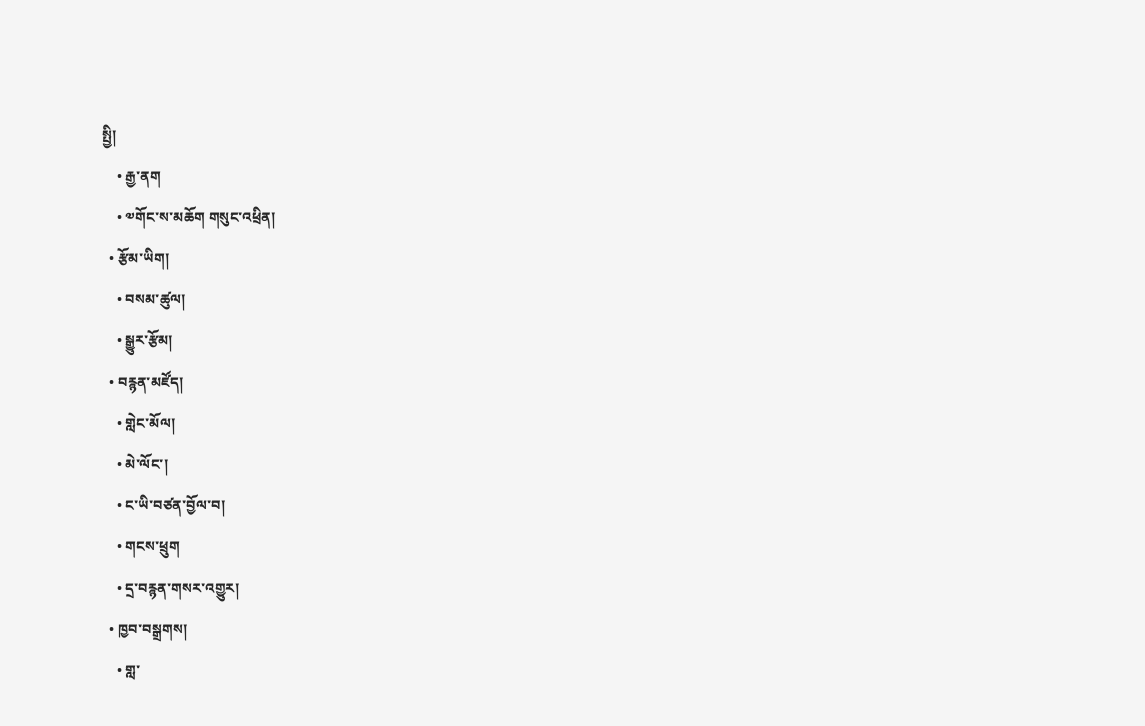སྤྱི།
    • རྒྱ་ནག
    • ༧གོང་ས་མཆོག གསུང་འཕྲིན།
  • རྩོམ་ཡིག།
    • བསམ་ཚུལ།
    • སྒྱུར་རྩོམ།
  • བརྙན་མཛོད།
    • གླེང་མོལ།
    • མེ་ལོང་།
    • ང་ཡི་བཙན་བྱོལ་བ།
    • གངས་ཕྲུག
    • དྲ་བརྙན་གསར་འགྱུར།
  • ཁྱབ་བསྒྲགས།
    • གླ་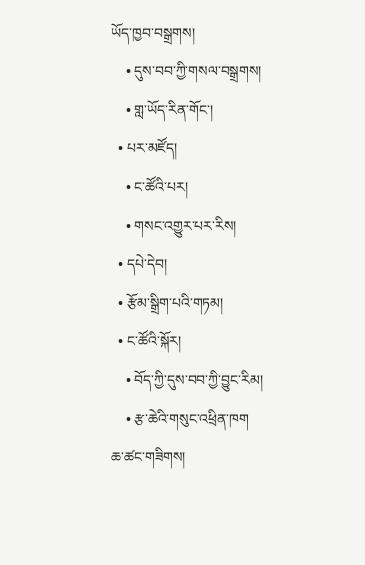ཡོད་ཁྱབ་བསྒྲགས།
    • དུས་བབ་ཀྱི་གསལ་བསྒྲགས།
    • གླ་ཡོད་རིན་གོང་།
  • པར་མཛོད།
    • ང་ཚོའི་པར།
    • གསང་འགྱུར་པར་རིས།
  • དཔེ་དེབ།
  • རྩོམ་སྒྲིག་པའི་གཏམ།
  • ང་ཚོའི་སྐོར།
    • བོད་ཀྱི་དུས་བབ་ཀྱི་བྱུང་རིམ།
    • རྩ་ཆེའི་གསུང་འཕྲིན་ཁག
ཆ་ཚང་གཟིགས།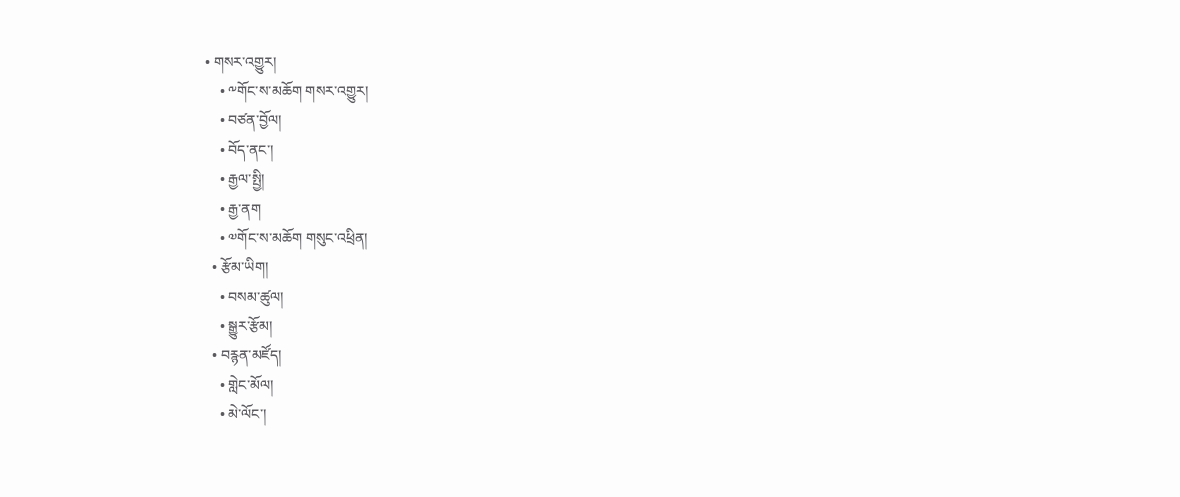• གསར་འགྱུར།
    • ༸གོང་ས་མཆོག གསར་འགྱུར།
    • བཙན་བྱོལ།
    • བོད་ནང་།
    • རྒྱལ་སྤྱི།
    • རྒྱ་ནག
    • ༧གོང་ས་མཆོག གསུང་འཕྲིན།
  • རྩོམ་ཡིག།
    • བསམ་ཚུལ།
    • སྒྱུར་རྩོམ།
  • བརྙན་མཛོད།
    • གླེང་མོལ།
    • མེ་ལོང་།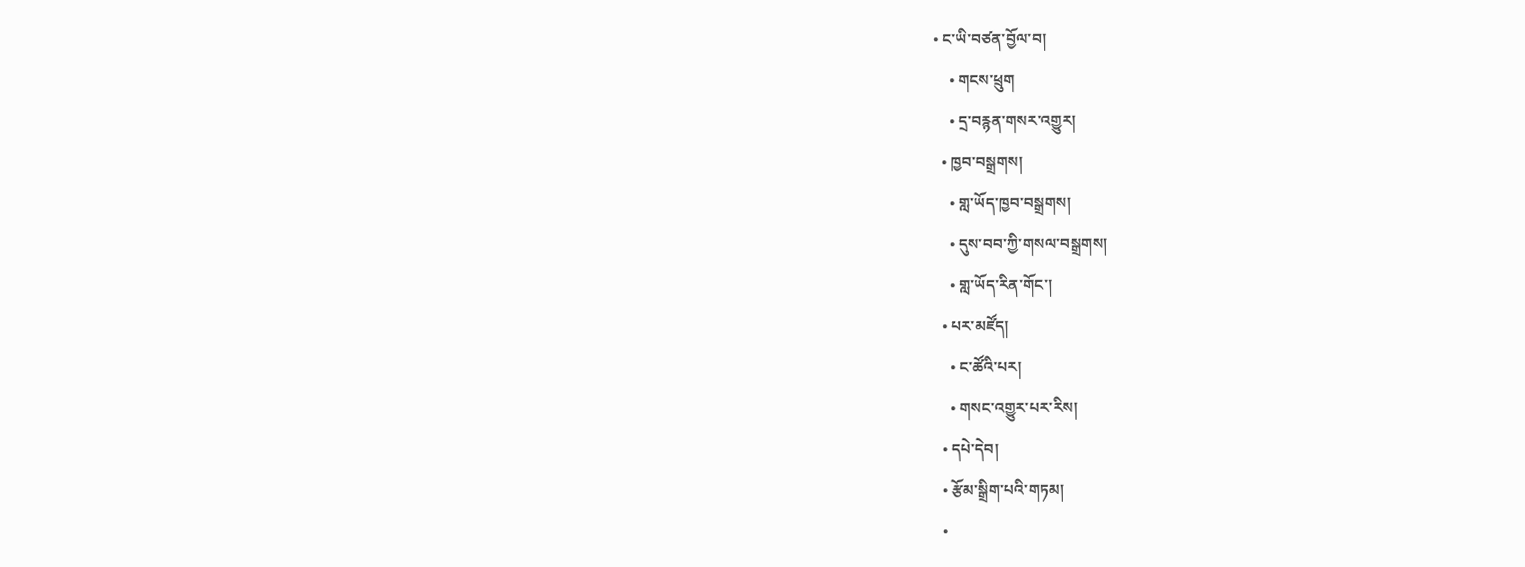• ང་ཡི་བཙན་བྱོལ་བ།
    • གངས་ཕྲུག
    • དྲ་བརྙན་གསར་འགྱུར།
  • ཁྱབ་བསྒྲགས།
    • གླ་ཡོད་ཁྱབ་བསྒྲགས།
    • དུས་བབ་ཀྱི་གསལ་བསྒྲགས།
    • གླ་ཡོད་རིན་གོང་།
  • པར་མཛོད།
    • ང་ཚོའི་པར།
    • གསང་འགྱུར་པར་རིས།
  • དཔེ་དེབ།
  • རྩོམ་སྒྲིག་པའི་གཏམ།
  •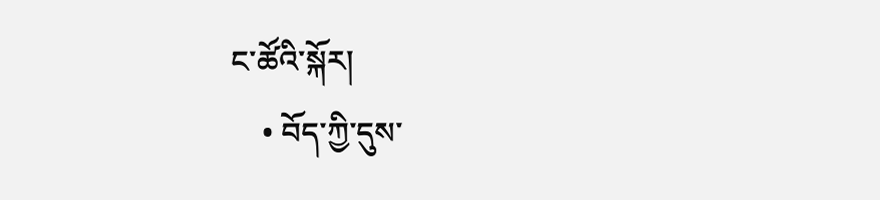ང་ཚོའི་སྐོར།
    • བོད་ཀྱི་དུས་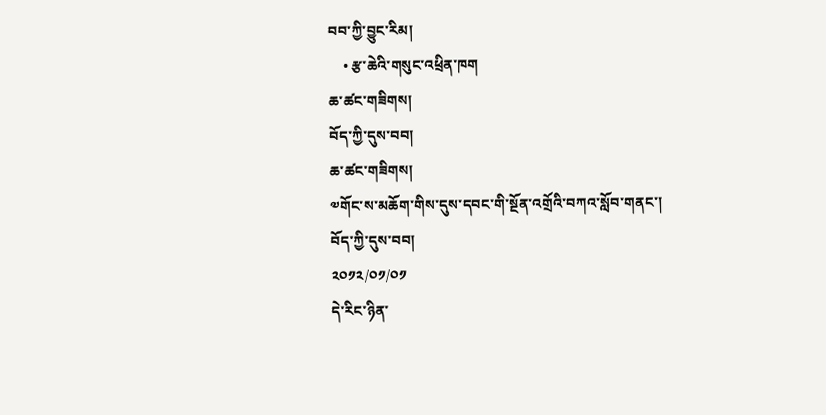བབ་ཀྱི་བྱུང་རིམ།
    • རྩ་ཆེའི་གསུང་འཕྲིན་ཁག
ཆ་ཚང་གཟིགས།
བོད་ཀྱི་དུས་བབ།
ཆ་ཚང་གཟིགས།
༧གོང་ས་མཆོག་གིས་དུས་དབང་གི་སྔོན་འགྲོའི་བཀའ་སློབ་གནང་།
བོད་ཀྱི་དུས་བབ།
༢༠༡༢/༠༡/༠༡
དེ་རིང་ཉིན་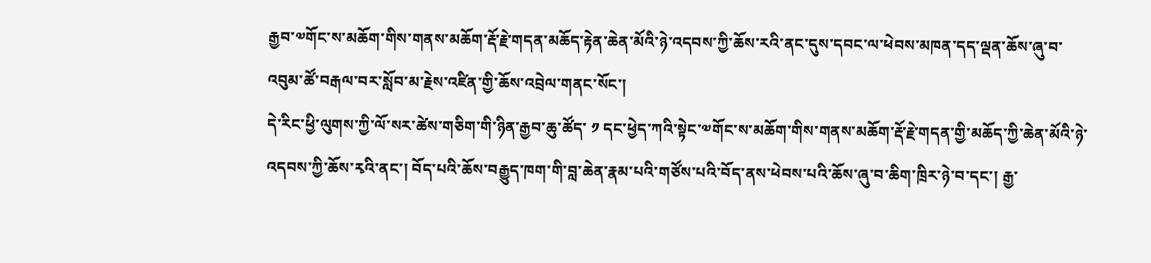རྒྱབ་༧གོང་ས་མཆོག་གིས་གནས་མཆོག་རྡོ་རྗེ་གདན་མཆོད་རྟེན་ཆེན་མོའི་ཉེ་འདབས་ཀྱི་ཆོས་རའི་ནང་དུས་དབང་ལ་ཕེབས་མཁན་དད་ལྡན་ཆོས་ཞུ་བ་འབུམ་ཚོ་བརྒལ་བར་སློབ་མ་རྗེས་འཛིན་གྱི་ཆོས་འབྲེལ་གནང་སོང་།
དེ་རིང་ཕྱི་ལུགས་ཀྱི་ལོ་སར་ཚེས་གཅིག་གི་ཉིན་རྒྱབ་ཆུ་ཚོད་ ༡ དང་ཕྱེད་ཀའི་སྟེང་༧གོང་ས་མཆོག་གིས་གནས་མཆོག་རྡོ་རྗེ་གདན་གྱི་མཆོད་ཀྱི་ཆེན་མོའི་ཉེ་འདབས་ཀྱི་ཆོས་རྭའི་ནང་། བོད་པའི་ཆོས་བརྒྱུད་ཁག་གི་བླ་ཆེན་རྣམ་པའི་གཙོས་པའི་བོད་ནས་ཕེབས་པའི་ཆོས་ཞུ་བ་ཆིག་ཁྲིར་ཉེ་བ་དང་། རྒྱ་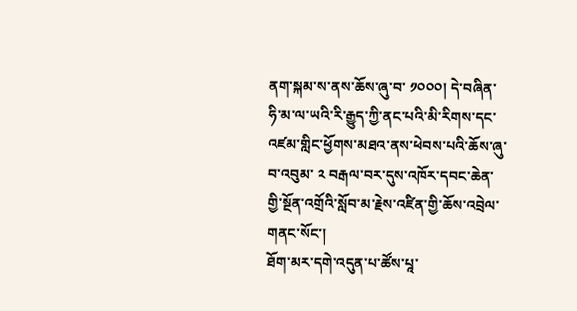ནག་སྐམ་ས་ནས་ཆོས་ཞུ་བ་ ༡༠༠༠། དེ་བཞིན་ཧི་མ་ལ་ཡའི་རི་རྒྱུད་ཀྱི་ནང་པའི་མི་རིགས་དང་འཛམ་གླིང་ཕྱོགས་མཐའ་ནས་ཕེབས་པའི་ཆོས་ཞུ་བ་འབུམ་ ༢ བརྒལ་བར་དུས་འཁོར་དབང་ཆེན་གྱི་སྔོན་འགྲོའི་སློབ་མ་རྗེས་འཛིན་གྱི་ཆོས་འབྲེལ་གནང་སོང་།
ཐོག་མར་དགེ་འདུན་པ་ཚོས་པཱ་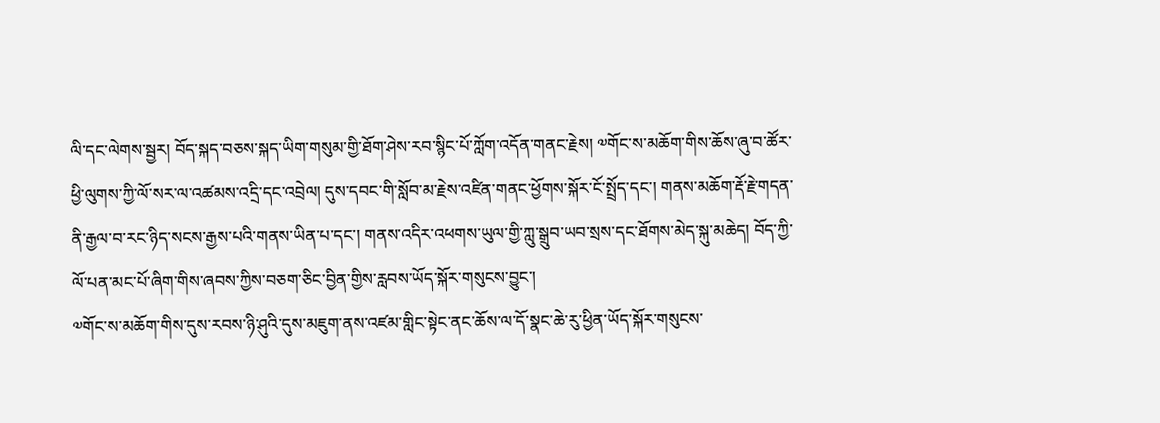ལི་དང་ལེགས་སྦྱར། བོད་སྐད་བཅས་སྐད་ཡིག་གསུམ་གྱི་ཐོག་ཤེས་རབ་སྙིང་པོ་ཀློག་འདོན་གནང་རྗེས། ༧གོང་ས་མཆོག་གིས་ཆོས་ཞུ་བ་ཚོར་ཕྱི་ལུགས་ཀྱི་ལོ་སར་ལ་འཚམས་འདྲི་དང་འབྲེལ། དུས་དབང་གི་སློབ་མ་རྗེས་འཛིན་གནང་ཕྱོགས་སྐོར་ངོ་སྤྲོད་དང་། གནས་མཆོག་རྡོ་རྗེ་གདན་ནི་རྒྱལ་བ་རང་ཉིད་སངས་རྒྱས་པའི་གནས་ཡིན་པ་དང་། གནས་འདིར་འཕགས་ཡུལ་གྱི་ཀླུ་སྒྲུབ་ཡབ་སྲས་དང་ཐོགས་མེད་སྐུ་མཆེད། བོད་ཀྱི་ལོ་པན་མང་པོ་ཞིག་གིས་ཞབས་ཀྱིས་བཅག་ཅིང་བྱིན་གྱིས་རླབས་ཡོད་སྐོར་གསུངས་བྱུང་།
༧གོང་ས་མཆོག་གིས་དུས་རབས་ཉི་ཤུའི་དུས་མཇུག་ནས་འཛམ་གླིང་སྟེང་ནང་ཆོས་ལ་དོ་སྣང་ཆེ་རུ་ཕྱིན་ཡོད་སྐོར་གསུངས་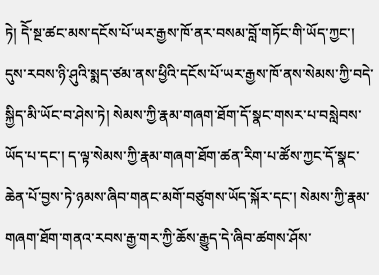ཏེ། དེོ་སྔ་ཚང་མས་དངོས་པོ་ཡར་རྒྱས་ཁོ་ནར་བསམ་བློ་གཏོང་གི་ཡོད་ཀྱང་། དུས་རབས་ཉི་ཤུའི་སྨད་ཙམ་ནས་ཕྱིའི་དངོས་པོ་ཡར་རྒྱས་ཁོ་ནས་སེམས་ཀྱི་བདེ་སྐྱིད་མི་ཡོང་བ་ཤེས་ཏེ། སེམས་ཀྱི་རྣམ་གཞག་ཐོག་དོ་སྣང་གསར་པ་བསླེབས་ཡོད་པ་དང་། ད་ལྟ་སེམས་ཀྱི་རྣམ་གཞག་ཐོག་ཚན་རིག་པ་ཚོས་ཀྱང་དོ་སྣང་ཆེན་པོ་བྱས་ཏེ་ཉམས་ཞིབ་གནང་མགོ་བཙུགས་ཡོད་སྐོར་དང་། སེམས་ཀྱི་རྣམ་གཞག་ཐོག་གནའ་རབས་རྒྱ་གར་ཀྱི་ཆོས་རྒྱུད་དེ་ཞིབ་ཚགས་ཤོས་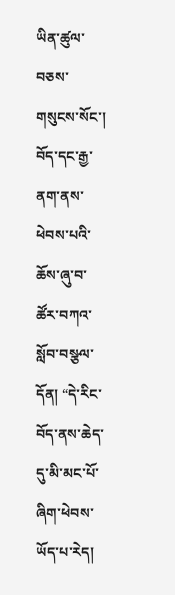ཡིན་ཚུལ་བཅས་གསུངས་སོང་།
བོད་དང་རྒྱ་ནག་ནས་ཕེབས་པའི་ཆོས་ཞུ་བ་ཚོར་བཀའ་སློབ་བསྩལ་དོན། “དེ་རིང་བོད་ནས་ཆེད་དུ་མི་མང་པོ་ཞིག་ཕེབས་ཡོད་པ་རེད།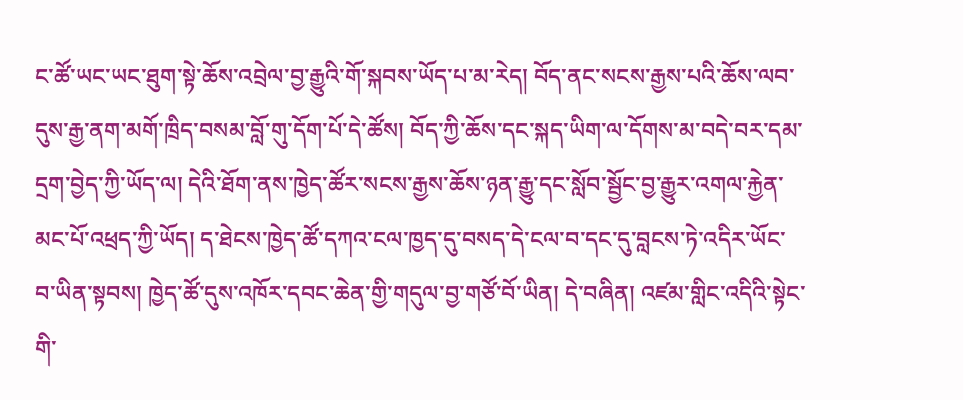ང་ཚོ་ཡང་ཡང་ཐུག་སྟེ་ཆོས་འབྲེལ་བྱ་རྒྱུའི་གོ་སྐབས་ཡོད་པ་མ་རེད། བོད་ནང་སངས་རྒྱས་པའི་ཆོས་ལབ་དུས་རྒྱ་ནག་མགོ་ཁྲིད་བསམ་བློ་གུ་དོག་པོ་དེ་ཚོས། བོད་ཀྱི་ཆོས་དང་སྐད་ཡིག་ལ་དོགས་མ་བདེ་བར་དམ་དྲག་བྱེད་ཀྱི་ཡོད་ལ། དེའི་ཐོག་ནས་ཁྱེད་ཚོར་སངས་རྒྱས་ཆོས་ཉན་རྒྱུ་དང་སློབ་སྦྱོང་བྱ་རྒྱུར་འགལ་རྐྱེན་མང་པོ་འཕྲད་ཀྱི་ཡོད། ད་ཐེངས་ཁྱེད་ཚོ་དཀའ་ངལ་ཁྱད་དུ་བསད་དེ་ངལ་བ་དང་དུ་བླངས་ཏེ་འདིར་ཡོང་བ་ཡིན་སྟབས། ཁྱེད་ཚོ་དུས་འཁོར་དབང་ཆེན་གྱི་གདུལ་བྱ་གཙོ་བོ་ཡིན། དེ་བཞིན། འཛམ་གླིང་འདིའི་སྟེང་གི་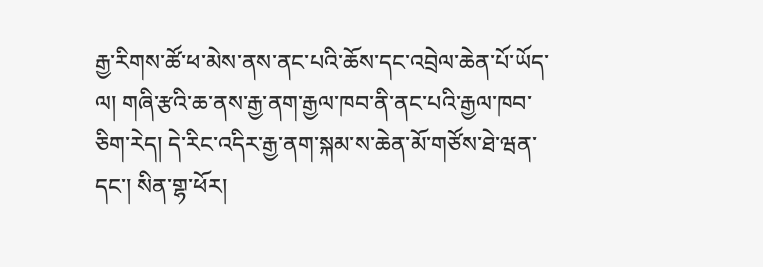རྒྱ་རིགས་ཚོ་ཕ་མེས་ནས་ནང་པའི་ཆོས་དང་འབྲེལ་ཆེན་པོ་ཡོད་ལ། གཞི་རྩའི་ཆ་ནས་རྒྱ་ནག་རྒྱལ་ཁབ་ནི་ནང་པའི་རྒྱལ་ཁབ་ཅིག་རེད། དེ་རིང་འདིར་རྒྱ་ནག་སྐམ་ས་ཆེན་མོ་གཙོས་ཐེ་ཝན་དང་། སིན་གྷ་ཕོར།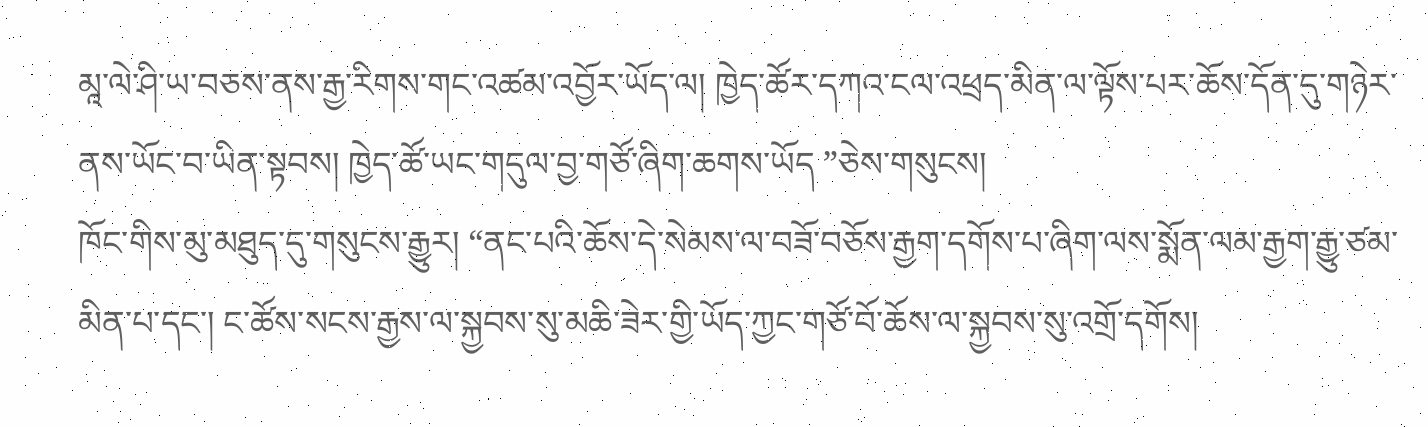མཱ་ལེ་ཤི་ཡ་བཅས་ནས་རྒྱ་རིགས་གང་འཚམ་འབྱོར་ཡོད་ལ། ཁྱེད་ཚོར་དཀའ་ངལ་འཕྲད་མིན་ལ་ལྟོས་པར་ཆོས་དོན་དུ་གཉེར་ནས་ཡོང་བ་ཡིན་སྟབས། ཁྱེད་ཚོ་ཡང་གདུལ་བྱ་གཙོ་ཞིག་ཆགས་ཡོད ”ཅེས་གསུངས།
ཁོང་གིས་མུ་མཐུད་དུ་གསུངས་རྒྱུར། “ནང་པའི་ཆོས་དེ་སེམས་ལ་བཟོ་བཅོས་རྒྱག་དགོས་པ་ཞིག་ལས་སྨོན་ལམ་རྒྱག་རྒྱུ་ཙམ་མིན་པ་དང་། ང་ཚོས་སངས་རྒྱས་ལ་སྐྱབས་སུ་མཆི་ཟེར་གྱི་ཡོད་ཀྱང་གཙོ་བོ་ཆོས་ལ་སྐྱབས་སུ་འགྲོ་དགོས།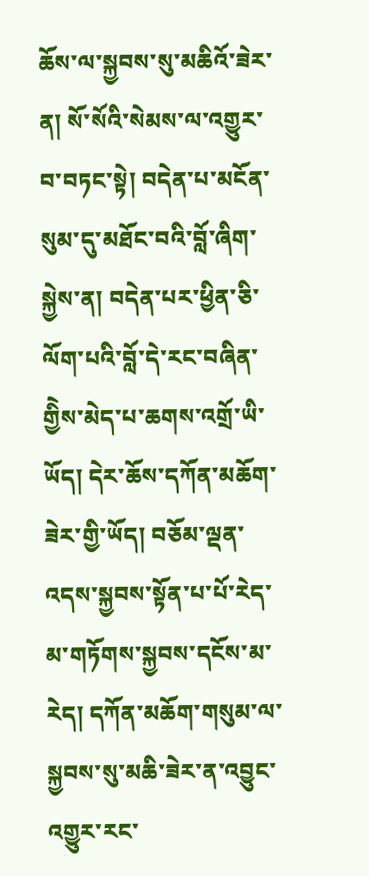ཆོས་ལ་སྐྱབས་སུ་མཆིའོ་ཟེར་ན། སོ་སོའི་སེམས་ལ་འགྱུར་བ་བཏང་སྟེ། བདེན་པ་མངོན་སུམ་དུ་མཐོང་བའི་བློ་ཞིག་སྐྱེས་ན། བདེན་པར་ཕྱིན་ཅི་ལོག་པའི་བློ་དེ་རང་བཞིན་གྱིེས་མེད་པ་ཆགས་འགྲོ་ཡི་ཡོད། དེར་ཆོས་དཀོན་མཆོག་ཟེར་གྱི་ཡོད། བཅོམ་ལྡན་འདས་སྐྱབས་སྟོན་པ་པོ་རེད་མ་གཏོགས་སྐྱབས་དངོས་མ་རེད། དཀོན་མཆོག་གསུམ་ལ་སྐྱབས་སུ་མཆི་ཟེར་ན་འབྱུང་འགྱུར་རང་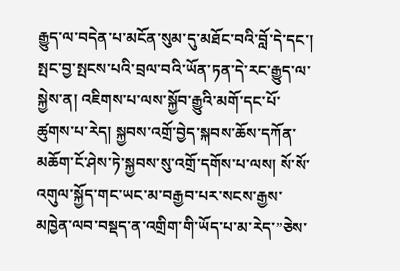རྒྱུད་ལ་བདེན་པ་མངོན་སུམ་དུ་མཐོང་བའི་བློ་དེ་དང་། སྤང་བྱ་སྤངས་པའི་བྲལ་བའི་ཡོན་ཏན་དེ་རང་རྒྱུད་ལ་སྐྱེས་ན། འཇིགས་པ་ལས་སྐྱོབ་རྒྱུའི་མགོ་དང་པོ་ཚུགས་པ་རེད། སྐྱབས་འགྲོ་བྱེད་སྐབས་ཆོས་དཀོན་མཆོག་ངོ་ཤེས་ཏེ་སྐྱབས་སུ་འགྲོ་དགོས་པ་ལས། སོ་སོ་འགུལ་སྐྱོད་གང་ཡང་མ་བརྒྱབ་པར་སངས་རྒྱས་མཁྱེན་ལབ་བསྡད་ན་འགྲིག་གི་ཡོད་པ་མ་རེད་”ཅེས་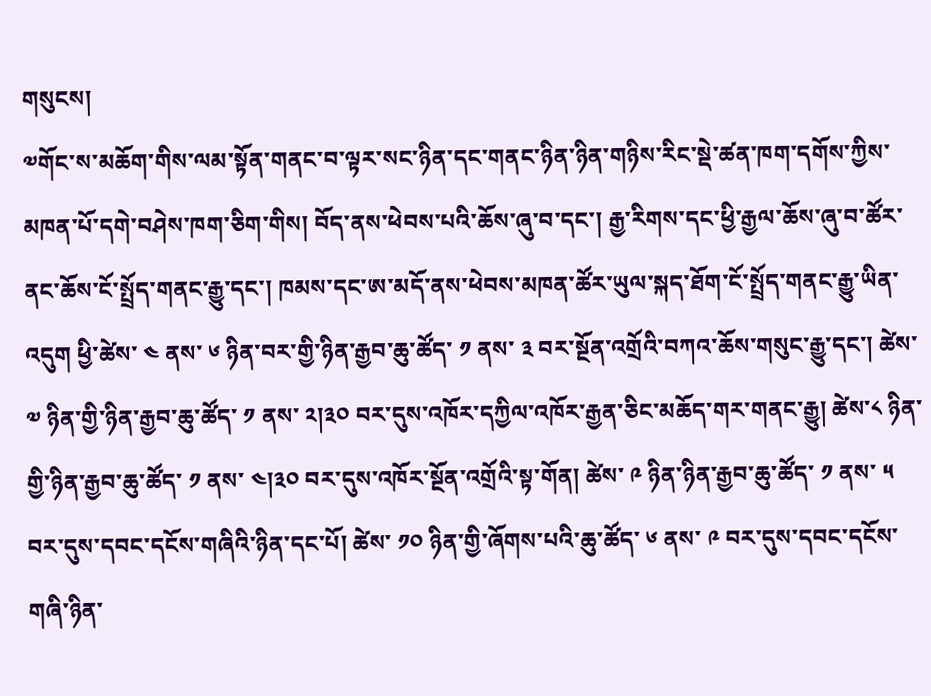གསུངས།
༧གོང་ས་མཆོག་གིས་ལམ་སྟོན་གནང་བ་ལྟར་སང་ཉིན་དང་གནང་ཉིན་ཉིན་གཉིས་རིང་སྡེ་ཚན་ཁག་དགོས་ཀྱིས་མཁན་པོ་དགེ་བཤེས་ཁག་ཅིག་གིས། བོད་ནས་ཕེབས་པའི་ཆོས་ཞུ་བ་དང་། རྒྱ་རིགས་དང་ཕྱི་རྒྱལ་ཆོས་ཞུ་བ་ཚོར་ནང་ཆོས་ངོ་སྤྲོད་གནང་རྒྱུ་དང་། ཁམས་དང་ཨ་མདོ་ནས་ཕེབས་མཁན་ཚོར་ཡུལ་སྐད་ཐོག་ངོ་སྤྲོད་གནང་རྒྱུ་ཡིན་འདུག ཕྱི་ཚེས་ ༤ ནས་ ༦ ཉིན་བར་གྱི་ཉིན་རྒྱབ་ཆུ་ཚོད་ ༡ ནས་ ༣ བར་སྔོན་འགྲོའི་བཀའ་ཆོས་གསུང་རྒྱུ་དང་། ཚེས་ ༧ ཉིན་གྱི་ཉིན་རྒྱབ་ཆུ་ཚོད་ ༡ ནས་ ༢།༣༠ བར་དུས་འཁོར་དཀྱིལ་འཁོར་རྒྱན་ཅིང་མཆོད་གར་གནང་རྒྱུ། ཚེས་༨ ཉིན་གྱི་ཉིན་རྒྱབ་ཆུ་ཚོད་ ༡ ནས་ ༤།༣༠ བར་དུས་འཁོར་སྔོན་འགྲོའི་སྟ་གོན། ཚེས་ ༩ ཉིན་ཉིན་རྒྱབ་ཆུ་ཚོད་ ༡ ནས་ ༥ བར་དུས་དབང་དངོས་གཞིའི་ཉིན་དང་པོ། ཚེས་ ༡༠ ཉིན་གྱི་ཞོགས་པའི་ཆུ་ཚོད་ ༦ ནས་ ༩ བར་དུས་དབང་དངོས་གཞི་ཉིན་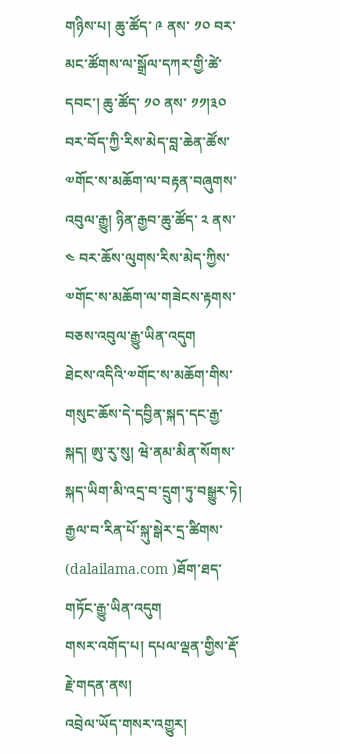གཉིས་པ། ཆུ་ཚོད་ ༩ ནས་ ༡༠ བར་མང་ཚོགས་ལ་སྒྲོལ་དཀར་གྱི་ཚེ་དབང་། ཆུ་ཚོད་ ༡༠ ནས་ ༡༡།༣༠ བར་བོད་ཀྱི་རིས་མེད་བླ་ཆེན་ཚོས་༧གོང་ས་མཆོག་ལ་བརྟན་བཞུགས་འབུལ་རྒྱུ། ཉིན་རྒྱབ་ཆུ་ཚོད་ ༢ ནས་ ༤ བར་ཆོས་ལུགས་རིས་མེད་ཀྱིས་༧གོང་ས་མཆོག་ལ་གཟེངས་རྟགས་བཅས་འབུལ་རྒྱུ་ཡིན་འདུག
ཐེངས་འདིའི་༧གོང་ས་མཆོག་གིས་གསུང་ཆོས་དེ་དབྱིན་སྐད་དང་རྒྱ་སྐད། ཨུ་རུ་སུ། ཝེ་ནམ་མིན་སོགས་སྐད་ཡིག་མི་འདྲ་བ་དྲུག་ཏུ་བསྒྱུར་ཏེ། རྒྱལ་བ་རིན་པོ་སྐུ་སྒེར་དྲ་ཚིགས་ (dalailama.com )ཐོག་ཐད་གཏོང་རྒྱུ་ཡིན་འདུག
གསར་འགོད་པ། དཔལ་ལྡན་གྱིས་རྡོ་རྗེ་གདན་ནས།
འབྲེལ་ཡོད་གསར་འགྱུར།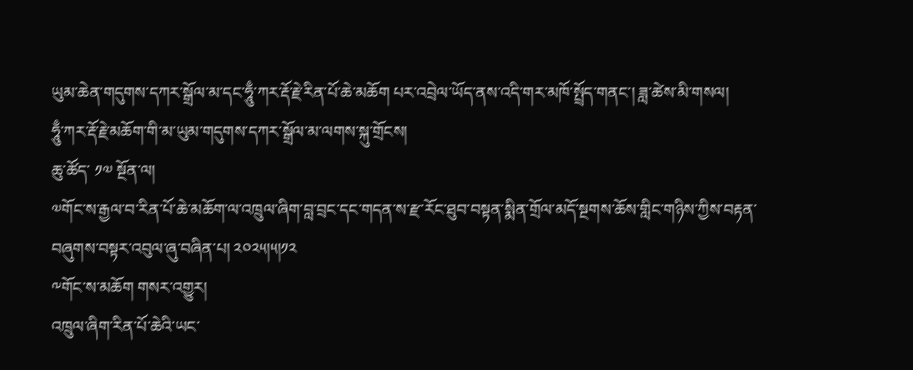ཡུམ་ཆེན་གདུགས་དཀར་སྒྲོལ་མ་དང་ཧཱུྃ་ཀར་རྡོ་རྗེ་རིན་པོ་ཆེ་མཆོག པར་འབྲེལ་ཡོད་ནས་འདི་གར་མཁོ་སྤྲོད་གནང་། ཟླ་ཚེས་མི་གསལ།
ཧཱུྃ་ཀར་རྡོ་རྗེ་མཆོག་གི་མ་ཡུམ་གདུགས་དཀར་སྒྲོལ་མ་ལགས་སྐུ་གྲོངས།
ཆུ་ཚོད་ ༡༧ སྔོན་ལ།
༧གོང་ས་རྒྱལ་བ་རིན་པོ་ཆེ་མཆོག་ལ་འཁྲུལ་ཞིག་བླ་བྲང་དང་གདན་ས་རྫ་རོང་ཐུབ་བསྟན་སྨིན་གྲོལ་མདོ་སྔགས་ཆོས་གླིང་གཉིས་ཀྱིས་བརྟན་བཞུགས་བསྟར་འབུལ་ཞུ་བཞིན་པ། ༢༠༢༥།༥།༡༢
༸གོང་ས་མཆོག གསར་འགྱུར།
འཁྲུལ་ཞིག་རིན་པོ་ཆེའི་ཡང་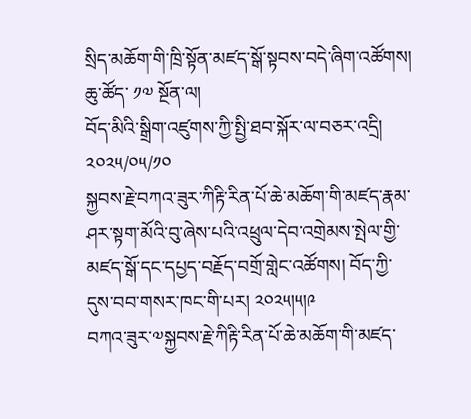སྲིད་མཆོག་གི་ཁྲི་སྟོན་མཛད་སྒོ་སྟབས་བདེ་ཞིག་འཚོགས།
ཆུ་ཚོད་ ༡༧ སྔོན་ལ།
བོད་མིའི་སྒྲིག་འཛུགས་ཀྱི་སྤྱི་ཐབ་སྐོར་ལ་བཅར་འདྲི།
༢༠༢༥/༠༥/༡༠
སྐྱབས་རྗེ་བཀའ་ཟུར་ཀིརྟི་རིན་པོ་ཆེ་མཆོག་གི་མཛད་རྣམ་ཤར་སྟག་མོའི་བུ་ཞེས་པའི་འཕྲུལ་དེབ་འགྲེམས་སྤེལ་གྱི་མཛད་སྒོ་དང་དཔྱད་བརྗོད་བགྲོ་གླེང་འཚོགས། བོད་ཀྱི་དུས་བབ་གསར་ཁང་གི་པར། ༢༠༢༥།༥།༩
བཀའ་ཟུར་༧སྐྱབས་རྗེ་ཀིརྟི་རིན་པོ་ཆེ་མཆོག་གི་མཛད་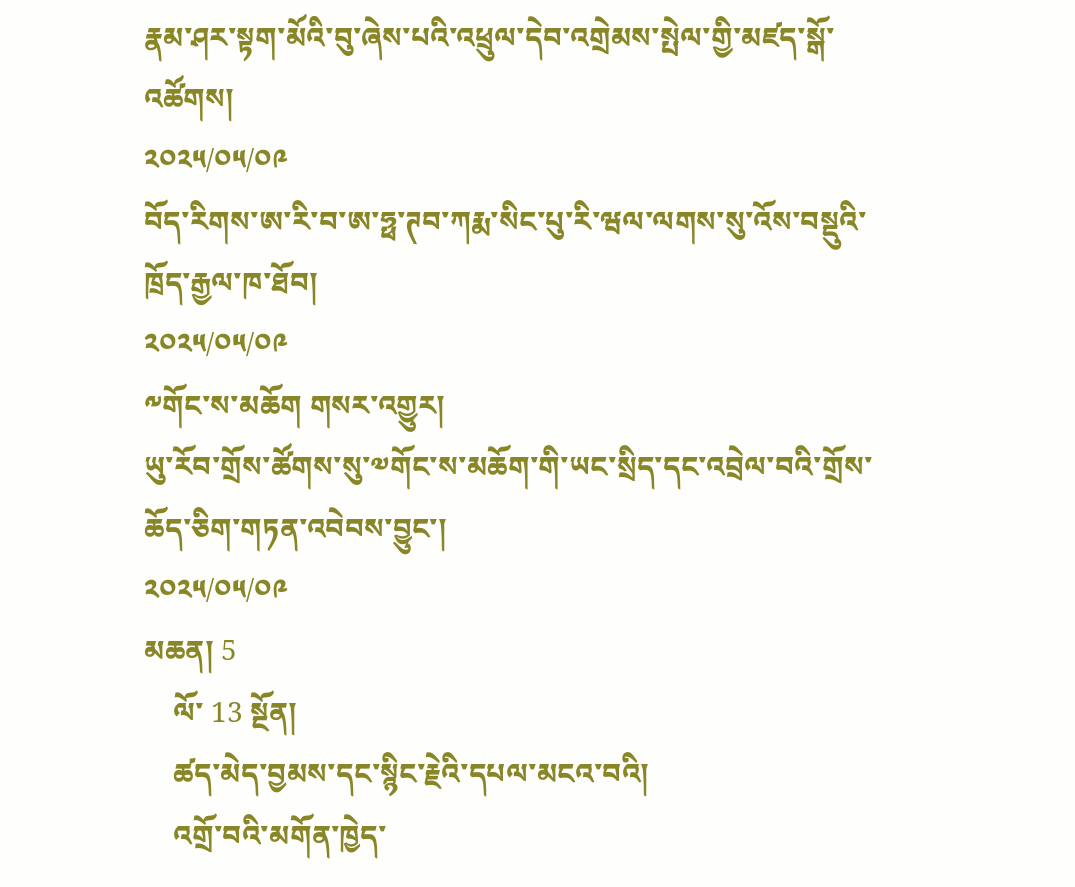རྣམ་ཤར་སྟག་མོའི་བུ་ཞེས་པའི་འཕྲུལ་དེབ་འགྲེམས་སྤེལ་གྱི་མཛད་སྒོ་འཚོགས།
༢༠༢༥/༠༥/༠༩
བོད་རིགས་ཨ་རི་བ་ཨ་ཧྥ་ཊབ་ཀརྨ་སིང་པུ་རི་ཝལ་ལགས་སུ་འོས་བསྡུའི་ཁྲོད་རྒྱལ་ཁ་ཐོབ།
༢༠༢༥/༠༥/༠༩
༸གོང་ས་མཆོག གསར་འགྱུར།
ཡུ་རོབ་གྲོས་ཚོགས་སུ་༧གོང་ས་མཆོག་གི་ཡང་སྲིད་དང་འབྲེལ་བའི་གྲོས་ཆོད་ཅིག་གཏན་འབེབས་བྱུང་།
༢༠༢༥/༠༥/༠༩
མཆན། 5
    ལོ་ 13 སྔོན།
    ཚད་མེད་བྱམས་དང་སྙིང་རྗེའི་དཔལ་མངའ་བའི།
    འགྲོ་བའི་མགོན་ཁྱེད་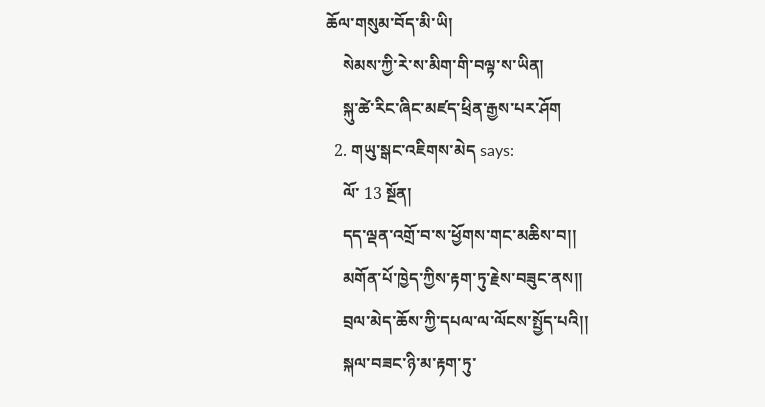ཆོལ་གསུམ་བོད་མི་ཡི།
    སེམས་ཀྱི་རེ་ས་མིག་གི་བལྟ་ས་ཡིན།
    སྐུ་ཚེ་རིང་ཞིང་མཛད་ཕྲིན་རྒྱས་པར་ཤོག
  2. གཡུ་སྒང་འཇིགས་མེད says:
    ལོ་ 13 སྔོན།
    དད་ལྡན་འགྲོ་བ་ས་ཕྱོགས་གང་མཆིས་བ།།
    མགོན་པོ་ཁྱེད་ཀྱིས་རྟག་ཏུ་རྗེས་བཟུང་ནས།།
    བྲལ་མེད་ཆོས་ཀྱི་དཔལ་ལ་ལོངས་སྤྱོད་པའི།།
    སྐལ་བཟང་ཉི་མ་རྟག་ཏུ་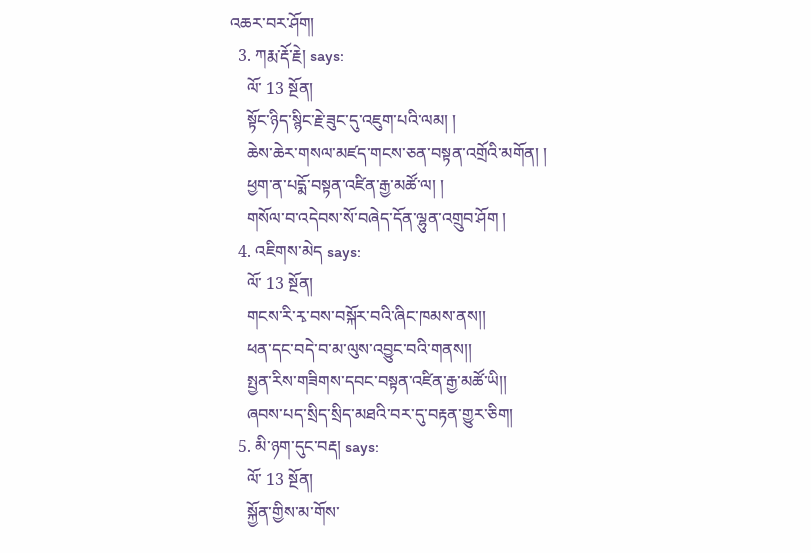འཆར་བར་ཤོག།
  3. ཀརྨ་རྡོ་རྗེ། says:
    ལོ་ 13 སྔོན།
    སྟོང་ཉིད་སྙིང་རྗེ་ཟུང་དུ་འཇུག་པའི་ལམ། །
    ཆེས་ཆེར་གསལ་མཛད་གངས་ཅན་བསྟན་འགྲོའི་མགོན། །
    ཕྱག་ན་པདྨོ་བསྟན་འཛིན་རྒྱ་མཚོ་ལ། །
    གསོལ་བ་འདེབས་སོ་བཞེད་དོན་ལྷུན་འགྲུབ་ཤོག །
  4. འཇིགས་མེད says:
    ལོ་ 13 སྔོན།
    གངས་རི་རྭ་བས་བསྐོར་བའི་ཞིང་ཁམས་ནས།།
    ཕན་དང་བདེ་བ་མ་ལུས་འབྱུང་བའི་གནས།།
    སྤྱན་རིས་གཟིགས་དབང་བསྟན་འཛིན་རྒྱ་མཚོ་ཡི།།
    ཞབས་པད་སྲིད་སྲིད་མཐའི་བར་དུ་བརྟན་གྱུར་ཅིག།
  5. མི་ཉག་དུང་བརྡ། says:
    ལོ་ 13 སྔོན།
    སྐྱོན་གྱིས་མ་གོས་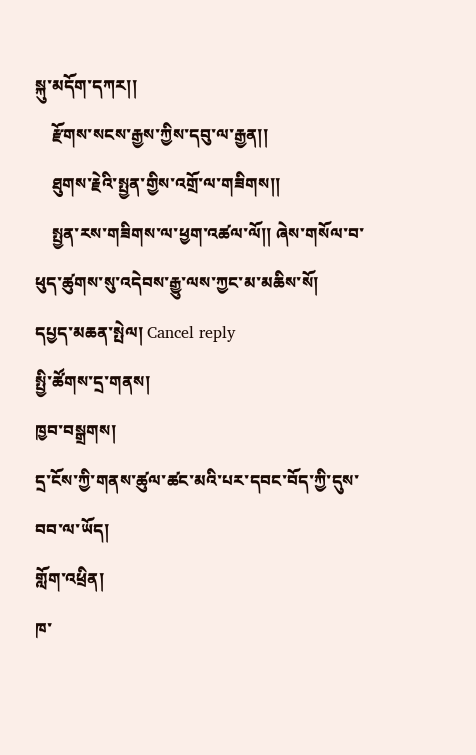སྐུ་མདོག་དཀར།།
    རྫོགས་སངས་རྒྱས་ཀྱིས་དབུ་ལ་རྒྱན།།
    ཐུགས་རྗེའི་སྤྱན་གྱིས་འགྲོ་ལ་གཟིགས།།
    སྤྱན་རས་གཟིགས་ལ་ཕྱག་འཚལ་ལོ།། ཞེས་གསོལ་བ་ཕུད་ཚུགས་སུ་འདེབས་རྒྱུ་ལས་ཀྱང་མ་མཆིས་སོ།
དཔྱད་མཆན་སྤེལ། Cancel reply
སྤྱི་ཚོགས་དྲ་གནས།
ཁྱབ་བསྒྲགས།
དྲ་ངོས་ཀྱི་གནས་ཚུལ་ཚང་མའི་པར་དབང་བོད་ཀྱི་དུས་བབ་ལ་ཡོད།
གློག་འཕྲིན།
ཁ་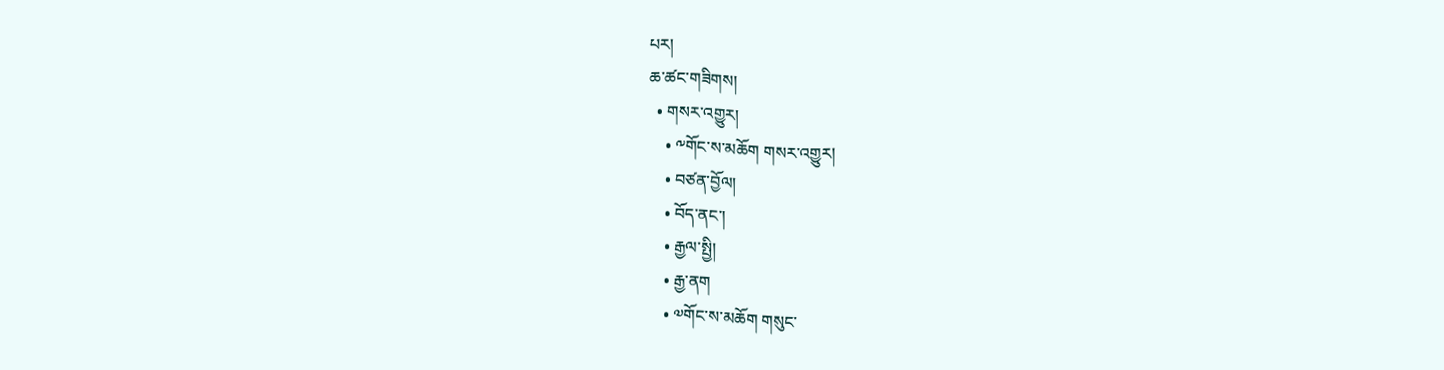པར།
ཆ་ཚང་གཟིགས།
  • གསར་འགྱུར།
    • ༸གོང་ས་མཆོག གསར་འགྱུར།
    • བཙན་བྱོལ།
    • བོད་ནང་།
    • རྒྱལ་སྤྱི།
    • རྒྱ་ནག
    • ༧གོང་ས་མཆོག གསུང་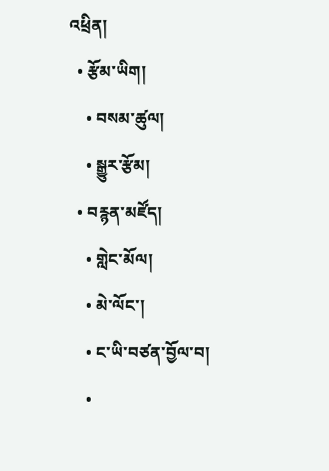འཕྲིན།
  • རྩོམ་ཡིག།
    • བསམ་ཚུལ།
    • སྒྱུར་རྩོམ།
  • བརྙན་མཛོད།
    • གླེང་མོལ།
    • མེ་ལོང་།
    • ང་ཡི་བཙན་བྱོལ་བ།
    •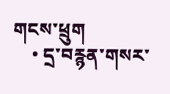གངས་ཕྲུག
    • དྲ་བརྙན་གསར་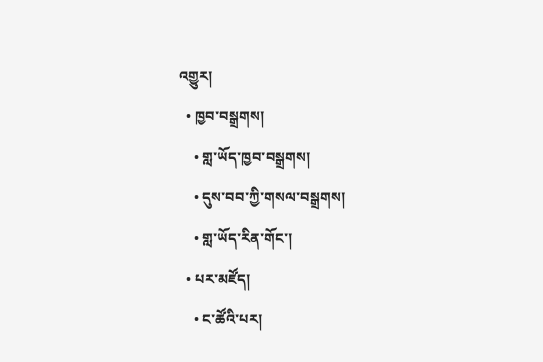འགྱུར།
  • ཁྱབ་བསྒྲགས།
    • གླ་ཡོད་ཁྱབ་བསྒྲགས།
    • དུས་བབ་ཀྱི་གསལ་བསྒྲགས།
    • གླ་ཡོད་རིན་གོང་།
  • པར་མཛོད།
    • ང་ཚོའི་པར།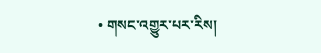• གསང་འགྱུར་པར་རིས།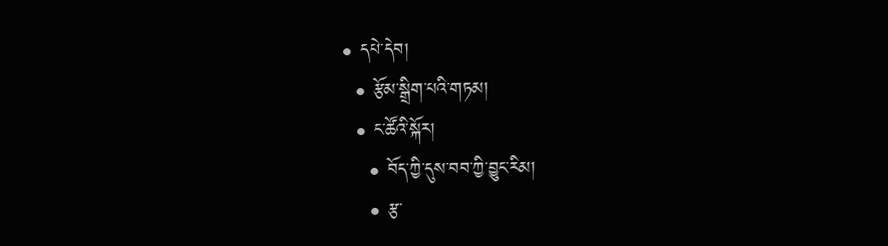• དཔེ་དེབ།
  • རྩོམ་སྒྲིག་པའི་གཏམ།
  • ང་ཚོའི་སྐོར།
    • བོད་ཀྱི་དུས་བབ་ཀྱི་བྱུང་རིམ།
    • རྩ་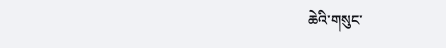ཆེའི་གསུང་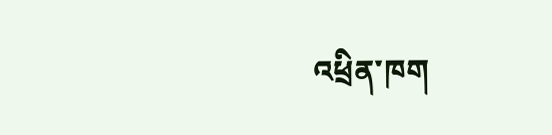འཕྲིན་ཁག